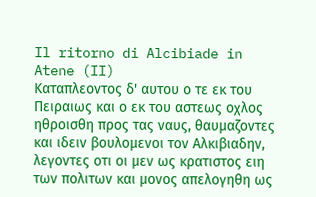Il ritorno di Alcibiade in Atene (II)
Καταπλεοντος δ' αυτου ο τε εκ του Πειραιως και ο εκ του αστεως οχλος ηθροισθη προς τας ναυς, θαυμαζοντες και ιδειν βουλομενοι τον Αλκιβιαδην, λεγοντες οτι οι μεν ως κρατιστος ειη των πολιτων και μονος απελογηθη ως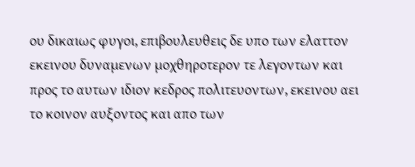ου δικαιως φυγοι, επιβουλευθεις δε υπο των ελαττον εκεινου δυναμενων μοχθηροτερον τε λεγοντων και προς το αυτων ιδιον κεδρος πολιτευοντων, εκεινου αει το κοινον αυξοντος και απο των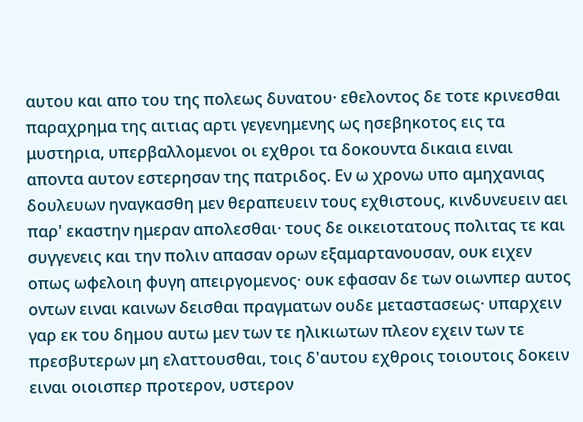αυτου και απο του της πολεως δυνατου· εθελοντος δε τοτε κρινεσθαι παραχρημα της αιτιας αρτι γεγενημενης ως ησεβηκοτος εις τα μυστηρια, υπερβαλλομενοι οι εχθροι τα δοκουντα δικαια ειναι αποντα αυτον εστερησαν της πατριδος. Εν ω χρονω υπο αμηχανιας δουλευων ηναγκασθη μεν θεραπευειν τους εχθιστους, κινδυνευειν αει παρ' εκαστην ημεραν απολεσθαι· τους δε οικειοτατους πολιτας τε και συγγενεις και την πολιν απασαν ορων εξαμαρτανουσαν, ουκ ειχεν οπως ωφελοιη φυγη απειργομενος· ουκ εφασαν δε των οιωνπερ αυτος οντων ειναι καινων δεισθαι πραγματων ουδε μεταστασεως· υπαρχειν γαρ εκ του δημου αυτω μεν των τε ηλικιωτων πλεον εχειν των τε πρεσβυτερων μη ελαττουσθαι, τοις δ'αυτου εχθροις τοιουτοις δοκειν ειναι οιοισπερ προτερον, υστερον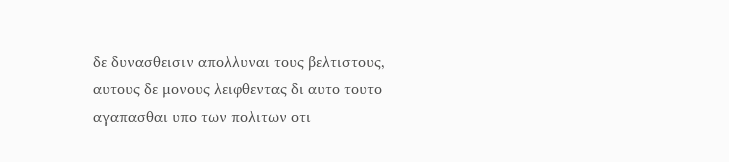δε δυνασθεισιν απολλυναι τους βελτιστους, αυτους δε μονους λειφθεντας δι αυτο τουτο αγαπασθαι υπο των πολιτων οτι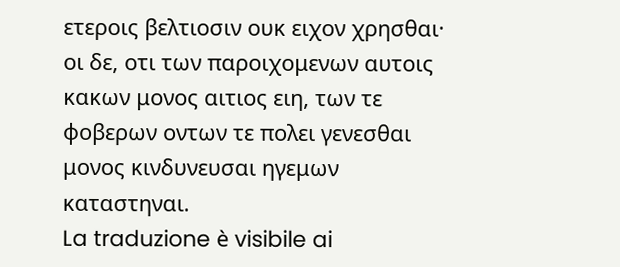ετεροις βελτιοσιν ουκ ειχον χρησθαι· οι δε, οτι των παροιχομενων αυτοις κακων μονος αιτιος ειη, των τε φοβερων οντων τε πολει γενεσθαι μονος κινδυνευσαι ηγεμων καταστηναι.
La traduzione è visibile ai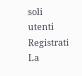soli utenti Registrati
La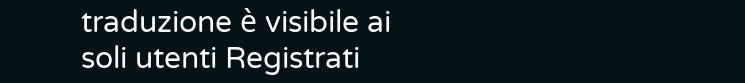traduzione è visibile ai soli utenti Registrati